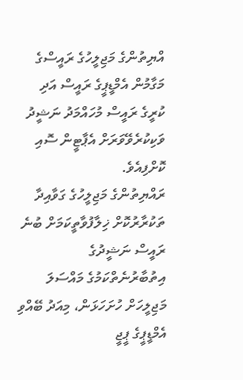އްޔިތުންގެ މަޖިލީހުގެ ރައީސްގެ މަގާމުން އެމްޑީޕީގެ ރައީސް އަދި ކުރީގެ ރައީސް މުހައްމަދު ނަޝީދު ވަކިކުރެވޭވަރަށް އެޕާޓީން ސޮއި ކޮށްފިއެވެ.
ރައްޔިތުންގެ މަޖިލީހުގެ ގަވާއިދާ ތަކުރާރުކޮށް ޚިލާފުވާތީކަމަށް ބުނެ ރައީސް ނަޝީދުގެ އިތުބާރުނެތްކަމުގެ މައްސަލަ މަޖިލީހަށް ހުށަހަޅަން، މިއަދު ބޭއްވި އެމްޑީޕީގެ ޕީޖީ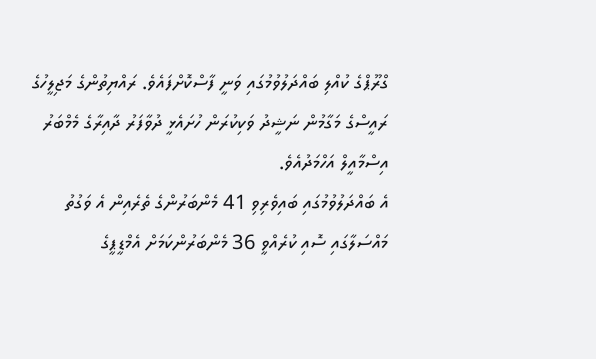ގްރޫޕްގެ ކުއްލި ބައްދަލުވުމުގައި ވަނީ ފާސްކޮށްފައެވެ. ރައްޔިތުންގެ މަޖިލީހުގެ ރައީސްގެ މަގާމުން ނަޝީދު ވަކިކުރަން ހުށައެޅީ ދުވާފަރު ދާއިރާގެ މެމްބަރު އިސްމާއީލް އަހްމަދުއެވެ.
އެ ބައްދަލުވުމުގައި ބައިވެރިވި 41 މެންބަރުންގެ ތެރެއިން އެ ވަގުތު މައްސަލާގައި ސޮއި ކުރެއްވީ 36 މެންބަރުންކަމަށް އެމްޑީޕީގެ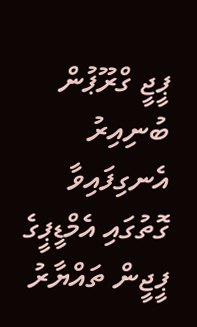ޕީޖީ ގްރޫޕުން ބުނިއިރު އެނގިފައިވާ ގޮތުގައި އެމްޑީޕީގެ ޕީޖީން ތައްޔާރު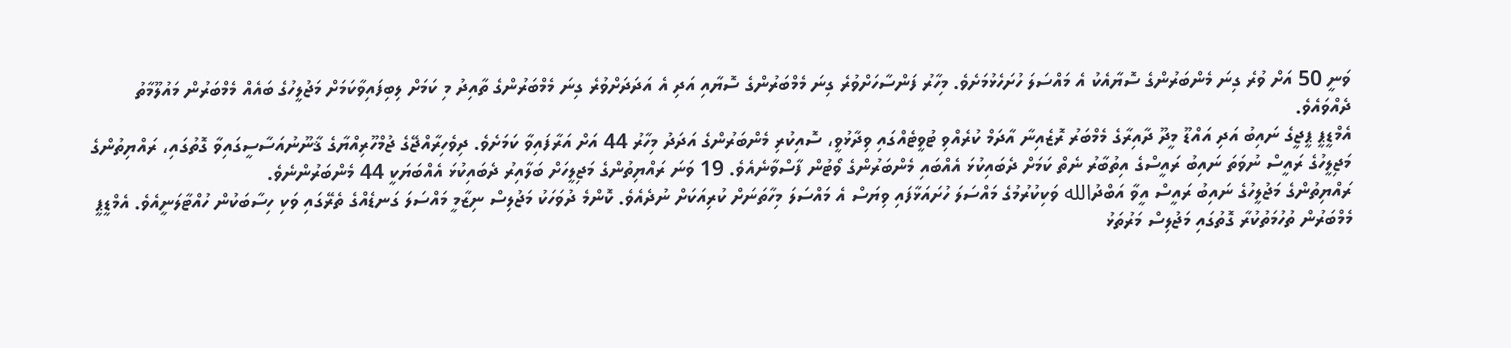ވަނީ 50 އަށް ވުރެ ގިނަ މެންބަރުންގެ ސޮޔާއެކު އެ މައްސަލަ ހުށަހެޅުމަށެވެ. މިހާރު ފަންސާހަށްވުރެ ގިނަ މެމްބަރުންގެ ސޮޔާއި އަދި އެ އަދަދަށްވުރެ ގިނަ މެމްބަރުންގެ ތާއިދު މި ކަމަށް ލިބިފައިވާކަމަށް މަޖުލީހުގެ ބައެއް މެމްބަރުން މައުލޫމާތު ދެއްވައެވެ.
އެމްޑީޕީ ޕީޖީގެ ނައިބު އަދި އައްޑޫ މީދޫ ދާއިރާގެ މެމްބަރު ރޮޒެއިނާ އާދަމް ކުރެއްވި ޓުވީޓެއްގައި ވިދާޅުވީ، ސޮއިކުރި މެންބަރުންގެ އަދަދު މިހާރު 44 އަށް އަރާފައިވާ ކަމަށެވެ. ދިވެހިރާއްޖޭގެ ޖުމްހޫރިއްޔާގެ ޤާނޫނުއަސާސީގައިވާ ގޮތުގައި، ރައްޔިތުންގެ މަޖިލީހުގެ ރައީސް ނުވަތަ ނައިބު ރައީސްގެ އިތުބާރު ނެތް ކަމަށް ދެބައިކުޅަ އެއްބައި މެންބަރުންގެ ވޯޓުން ފާސްވާނެއެވެ. 19 ވަނަ ރައްޔިތުންގެ މަޖިލީހަށް ބަލާއިރު ދެބައިކުޅަ އެއްބަޔަކީ 44 މެންބަރުންނެވެ.
ރައްޔިތުންގެ މަޖުލީހުގެ ނައިބު ރައީސް އީވާ އަބްދުالله ވަކިކުރުމުގެ މައްސަލަ ހުށައަޅާފައި ވިޔަސް އެ މައްސަލަ މިހާތަނަށް ކުރިއަކަށް ނުދެއެވެ. ކޮންމެ ދުވަހަކު މަޖުލިސް ނިޒާމީ މައްސަލަ ގަނޑެއްގެ ތެރޭގައި ވަކި ހިސާބަކުން ހުއްޓާލަނީއެވެ. އެމްޑީޕީ މެމްބަރުން ތުހުމަތުކުރާ ގޮތުގައި މަޖުލިސް މަރުތަޅު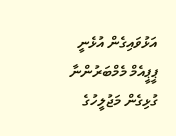އަޅުވައިގެން އުޅެނީ ޕީޕީއެމް މެމްބަރުންނާ ގުޅިގެން މަޖުލީހުގެ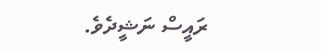ރައީސް ނަޝީދެވެ.